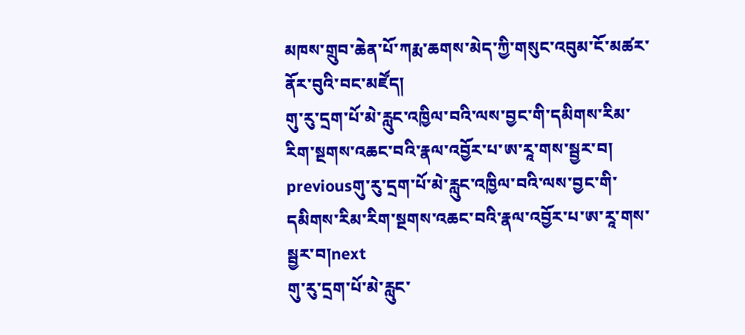མཁས་གྲུབ་ཆེན་པོ་ཀརྨ་ཆགས་མེད་ཀྱི་གསུང་འབུམ་ངོ་མཚར་ནོར་བུའི་བང་མཛོད།
གུ་རུ་དྲག་པོ་མེ་རླུང་འཁྱིལ་བའི་ལས་བྱང་གི་དམིགས་རིམ་རིག་སྔགས་འཆང་བའི་རྣལ་འབྱོར་པ་ཨ་རཱ་གས་སྦྱར་བ།
previousགུ་རུ་དྲག་པོ་མེ་རླུང་འཁྱིལ་བའི་ལས་བྱང་གི་དམིགས་རིམ་རིག་སྔགས་འཆང་བའི་རྣལ་འབྱོར་པ་ཨ་རཱ་གས་སྦྱར་བ།next
གུ་རུ་དྲག་པོ་མེ་རླུང་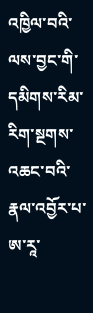འཁྱིལ་བའི་ལས་བྱང་གི་དམིགས་རིམ་རིག་སྔགས་འཆང་བའི་རྣལ་འབྱོར་པ་ཨ་རཱ་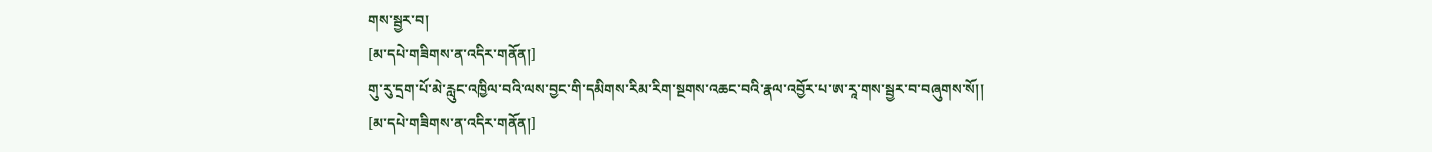གས་སྦྱར་བ།
[མ་དཔེ་གཟིགས་ན་འདིར་གནོན།]
གུ་རུ་དྲག་པོ་མེ་རླུང་འཁྱིལ་བའི་ལས་བྱང་གི་དམིགས་རིམ་རིག་སྔགས་འཆང་བའི་རྣལ་འབྱོར་པ་ཨ་རཱ་གས་སྦྱར་བ་བཞུགས་སོ།།
[མ་དཔེ་གཟིགས་ན་འདིར་གནོན།]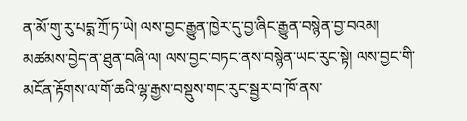ན་མོ་གུ་རུ་པདྨ་ཀྲོ་ཏ་ཡེ། ལས་བྱང་རྒྱུན་ཁྱེར་དུ་བྱ་ཞིང་རྒྱུན་བསྙེན་བྱ་བའམ། མཚམས་བྱེད་ན་ཐུན་བཞི་ལ། ལས་བྱང་བཏང་ནས་བསྙེན་ཡང་རུང་སྟེ། ལས་བྱང་གི་མངོན་རྟོགས་ལ་གོ་ཆའི་ལྷ་རྒྱས་བསྡུས་གང་རུང་སྦྱར་བ་ཁོ་ནས་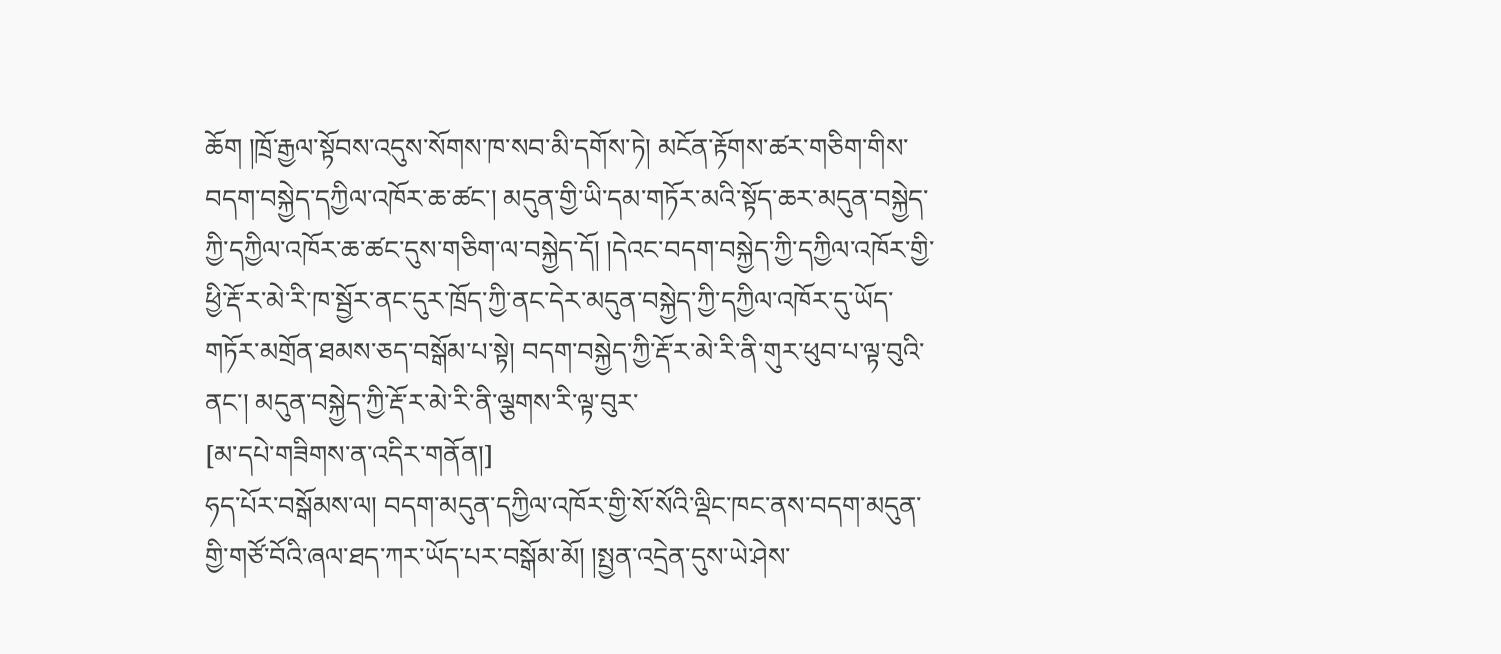ཆོག །ཁྲོ་རྒྱལ་སྟོབས་འདུས་སོགས་ཁ་སབ་མི་དགོས་ཏེ། མངོན་རྟོགས་ཚར་གཅིག་གིས་བདག་བསྐྱེད་དཀྱིལ་འཁོར་ཆ་ཚང་། མདུན་གྱི་ཡི་དམ་གཏོར་མའི་སྟོད་ཆར་མདུན་བསྐྱེད་ཀྱི་དཀྱིལ་འཁོར་ཆ་ཚང་དུས་གཅིག་ལ་བསྐྱེད་དོ། །དེའང་བདག་བསྐྱེད་ཀྱི་དཀྱིལ་འཁོར་གྱི་ཕྱི་རྡོ་ར་མེ་རི་ཁ་སྦྱོར་ནང་དུར་ཁྲོད་ཀྱི་ནང་དེར་མདུན་བསྐྱེད་ཀྱི་དཀྱིལ་འཁོར་དུ་ཡོད་གཏོར་མགྲོན་ཐམས་ཅད་བསྒོམ་པ་སྟེ། བདག་བསྐྱེད་ཀྱི་རྡོ་ར་མེ་རི་ནི་གུར་ཕུབ་པ་ལྟ་བུའི་ནང་། མདུན་བསྐྱེད་ཀྱི་རྡོ་ར་མེ་རི་ནི་ལྕགས་རི་ལྟ་བུར་
[མ་དཔེ་གཟིགས་ན་འདིར་གནོན།]
ཧད་པོར་བསྒོམས་ལ། བདག་མདུན་དཀྱིལ་འཁོར་གྱི་སོ་སོའི་ལྡིང་ཁང་ནས་བདག་མདུན་གྱི་གཙོ་བོའི་ཞལ་ཐད་ཀར་ཡོད་པར་བསྒོམ་མོ། །སྤྱན་འདྲེན་དུས་ཡེ་ཤེས་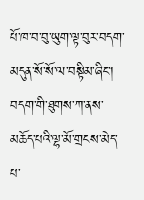པོ་ཁ་བ་བུ་ཡུག་ལྟ་བུར་བདག་མདུན་སོ་སོ་ལ་བསྟིམ་ཞིང་། བདག་གི་ཐུགས་ཀ་ནས་མཆོད་པའི་ལྷ་མོ་གྲངས་མེད་པ་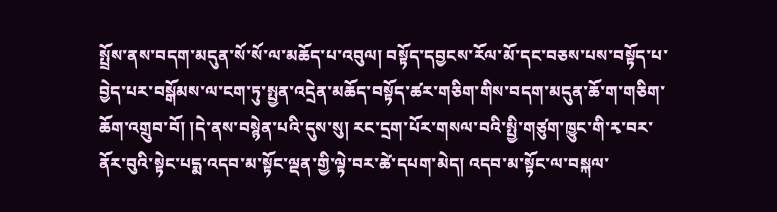སྤྲོས་ནས་བདག་མདུན་སོ་སོ་ལ་མཆོད་པ་འབུལ། བསྟོད་དབྱངས་རོལ་མོ་དང་བཅས་པས་བསྟོད་པ་བྱེད་པར་བསྒོམས་ལ་ངག་ཏུ་སྤྱན་འདྲེན་མཆོད་བསྟོད་ཚར་གཅིག་གིས་བདག་མདུན་ཆོ་ག་གཅིག་ཆོག་འགྲུབ་བོ། །དེ་ནས་བསྙེན་པའི་དུས་སུ། རང་དྲག་པོར་གསལ་བའི་སྤྱི་གཙུག་ཁྱུང་གི་རྭ་བར་ནོར་བུའི་སྟེང་པདྨ་འདབ་མ་སྟོང་ལྡན་གྱི་ལྟེ་བར་ཚེ་དཔག་མེད། འདབ་མ་སྟོང་ལ་བསྐལ་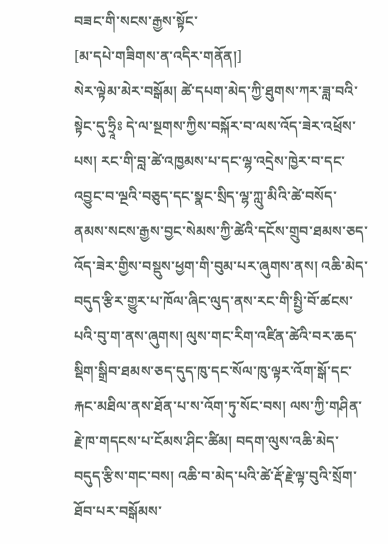བཟང་གི་སངས་རྒྱས་སྟོང་
[མ་དཔེ་གཟིགས་ན་འདིར་གནོན།]
སེར་ལྟེམ་མེར་བསྒོམ། ཚེ་དཔག་མེད་ཀྱི་ཐུགས་ཀར་ཟླ་བའི་སྟེང་དུ་ཧྲཱིཿ དེ་ལ་སྔགས་ཀྱིས་བསྐོར་བ་ལས་འོད་ཟེར་འཕྲོས་པས། རང་གི་བླ་ཚེ་འཁྱམས་པ་དང་ལྷ་འདྲེས་ཁྱེར་བ་དང་འབྱུང་བ་ལྔའི་བཅུད་དང་སྣང་སྲིད་ལྷ་ཀླུ་མིའི་ཚེ་བསོད་ནམས་སངས་རྒྱས་བྱང་སེམས་ཀྱི་ཚེའི་དངོས་གྲུབ་ཐམས་ཅད་འོད་ཟེར་གྱིས་བསྡུས་ཕྱག་གི་བུམ་པར་ཞུགས་ནས། འཆི་མེད་བདུད་རྩིར་གྱུར་པ་ཁོལ་ཞིང་ལུད་ནས་རང་གི་སྤྱི་བོ་ཚངས་པའི་བུ་ག་ནས་ཞུགས། ལུས་གང་རིག་འཛིན་ཚེའི་བར་ཆད་སྡིག་སྒྲིབ་ཐམས་ཅད་དུད་ཁུ་དང་སོལ་ཁུ་ལྟར་འོག་སྒོ་དང་རྐང་མཐིལ་ནས་ཐོན་པ་ས་འོག་ཏུ་སོང་བས། ལས་ཀྱི་གཤིན་རྗེ་ཁ་གདངས་པ་ངོམས་ཤིང་ཚིམ། བདག་ལུས་འཆི་མེད་བདུད་རྩིས་གང་བས། འཆི་བ་མེད་པའི་ཚེ་རྡོ་རྗེ་ལྟ་བུའི་སྲོག་ཐོབ་པར་བསྒོམས་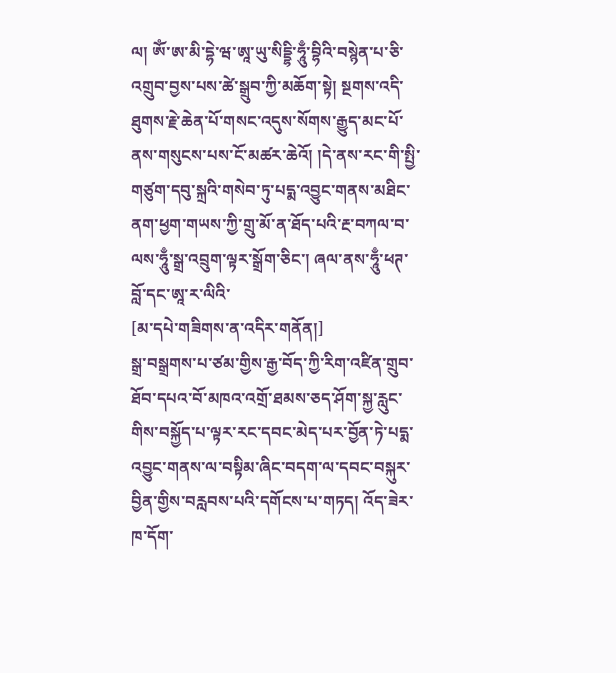ལ། ཨོཾ་ཨ་མི་དྷེ་ཝ་ཨཱ་ཡུ་སིདྡྷི་ཧཱུྃ་བྷིའི་བསྙེན་པ་ཅི་འགྲུབ་བྱས་པས་ཚེ་སྒྲུབ་ཀྱི་མཆོག་སྟེ། སྔགས་འདི་ཐུགས་རྗེ་ཆེན་པོ་གསང་འདུས་སོགས་རྒྱུད་མང་པོ་ནས་གསུངས་པས་ངོ་མཚར་ཆེའོ། །དེ་ནས་རང་གི་སྤྱི་གཙུག་དབུ་སྐྲའི་གསེབ་ཏུ་པདྨ་འབྱུང་གནས་མཐིང་ནག་ཕྱག་གཡས་ཀྱི་གྲུ་མོ་ན་ཐོད་པའི་རྔ་བཀལ་བ་ལས་ཧཱུྃ་སྒྲ་འབྲུག་ལྟར་སྒྲོག་ཅིང་། ཞལ་ནས་ཧཱུྃ་ཕཊ་བློ་དང་ཨཱ་ར་ལིའི་
[མ་དཔེ་གཟིགས་ན་འདིར་གནོན།]
སྒྲ་བསྒྲགས་པ་ཙམ་གྱིས་རྒྱ་བོད་ཀྱི་རིག་འཛིན་གྲུབ་ཐོབ་དཔའ་བོ་མཁའ་འགྲོ་ཐམས་ཅད་ཤོག་སྐྱ་རླུང་གིས་བསྐྱོད་པ་ལྟར་རང་དབང་མེད་པར་བྱོན་ཏེ་པདྨ་འབྱུང་གནས་ལ་བསྟིམ་ཞིང་བདག་ལ་དབང་བསྐུར་བྱིན་གྱིས་བརླབས་པའི་དགོངས་པ་གཏད། འོད་ཟེར་ཁ་དོག་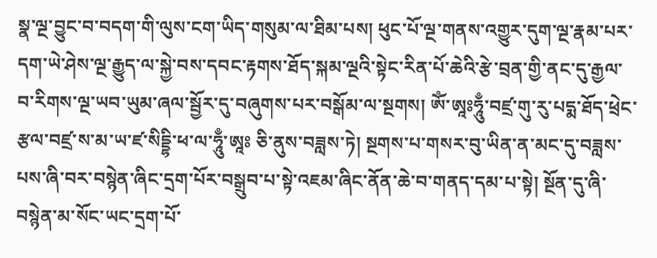སྣ་ལྔ་བྱུང་བ་བདག་གི་ལུས་ངག་ཡིད་གསུམ་ལ་ཐིམ་པས། ཕུང་པོ་ལྔ་གནས་འགྱུར་དུག་ལྔ་རྣམ་པར་དག་ཡེ་ཤེས་ལྔ་རྒྱུད་ལ་སྐྱེ་བས་དབང་རྟགས་ཐོད་སྐམ་ལྔའི་སྟེང་རིན་པོ་ཆེའི་རྩེ་བྲན་གྱི་ནང་དུ་རྒྱལ་བ་རིགས་ལྔ་ཡབ་ཡུམ་ཞལ་སྦྱོར་དུ་བཞུགས་པར་བསྒོམ་ལ་སྔགས། ཨོཾ་ཨཱཿཧཱུྃ་བཛྲ་གུ་རུ་པདྨ་ཐོད་ཕྲེང་རྩལ་བཛྲ་ས་མ་ཡ་ཛ་སིདྡྷི་ཕ་ལ་ཧཱུྃ་ཨཱཿ ཅི་ནུས་བཟླས་ཏེ། སྔགས་པ་གསར་བུ་ཡིན་ན་མང་དུ་བཟླས་པས་ཞི་བར་བསྙེན་ཞིང་དྲག་པོར་བསྒྲུབ་པ་སྟེ་འཇམ་ཞིང་ནོན་ཆེ་བ་གནད་དམ་པ་སྟེ། སྔོན་དུ་ཞི་བསྙེན་མ་སོང་ཡང་དྲག་པོ་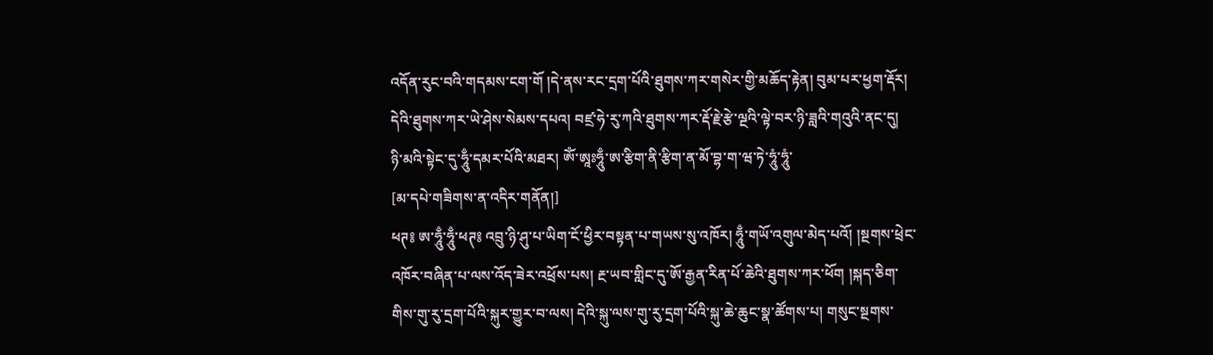འདོན་རུང་བའི་གདམས་ངག་གོ །དེ་ནས་རང་དྲག་པོའི་ཐུགས་ཀར་གསེར་གྱི་མཆོད་རྟེན། བུམ་པར་ཕྱག་རྡོར། དེའི་ཐུགས་ཀར་ཡེ་ཤེས་སེམས་དཔའ། བཛྲ་ཧེ་རུ་ཀའི་ཐུགས་ཀར་རྡོ་རྗེ་རྩེ་ལྔའི་ལྟེ་བར་ཉི་ཟླའི་གའུའི་ནང་དུ། ཉི་མའི་སྟེང་དུ་ཧཱུྃ་དམར་པོའི་མཐར། ཨོཾ་ཨཱཿཧཱུྃ་ཨ་རྩིག་ནི་རྩིག་ན་མོ་བྷ་ག་ཝ་ཏེ་ཧཱུཾ་ཧཱུཾ་
[མ་དཔེ་གཟིགས་ན་འདིར་གནོན།]
ཕཊ༔ ཨ་ཧཱུྃ་ཧཱུྃ་ཕཊ༔ འབྲུ་ཉི་ཤུ་པ་ཡིག་ངོ་ཕྱིར་བསྟན་པ་གཡས་སུ་འཁོར། ཧཱུྃ་གཡོ་འགུལ་མེད་པའོ། །སྔགས་ཕྲེང་འཁོར་བཞིན་པ་ལས་འོད་ཟེར་འཕྲོས་པས། རྔ་ཡབ་གླིང་དུ་ཨོ་རྒྱན་རིན་པོ་ཆེའི་ཐུགས་ཀར་ཕོག །སྐད་ཅིག་གིས་གུ་རུ་དྲག་པོའི་སྐུར་གྱུར་བ་ལས། དེའི་སྐུ་ལས་གུ་རུ་དྲག་པོའི་སྐུ་ཆེ་ཆུང་སྣ་ཚོགས་པ། གསུང་སྔགས་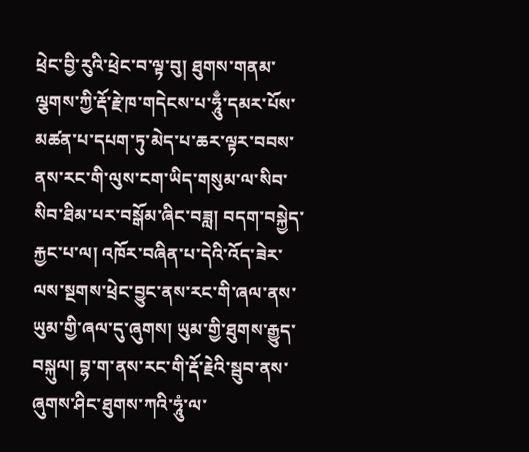ཕྲེང་བྱི་རུའི་ཕྲེང་བ་ལྟ་བུ། ཐུགས་གནམ་ལྕགས་ཀྱི་རྡོ་རྗེ་ཁ་གདེངས་པ་ཧཱུྃ་དམར་པོས་མཚན་པ་དཔག་ཏུ་མེད་པ་ཆར་ལྟར་བབས་ནས་རང་གི་ལུས་ངག་ཡིད་གསུམ་ལ་སིབ་སིབ་ཐིམ་པར་བསྒོམ་ཞིང་བཟླ། བདག་བསྐྱེད་རྐྱང་པ་ལ། འཁོར་བཞིན་པ་དེའི་འོད་ཟེར་ལས་སྔགས་ཕྲེང་བྱུང་ནས་རང་གི་ཞལ་ནས་ཡུམ་གྱི་ཞལ་དུ་ཞུགས། ཡུམ་གྱི་ཐུགས་རྒྱུད་བསྐུལ། བྷ་ག་ནས་རང་གི་རྡོ་རྗེའི་སྦུབ་ནས་ཞུགས་ཤིང་ཐུགས་ཀའི་ཧཱུཾ་ལ་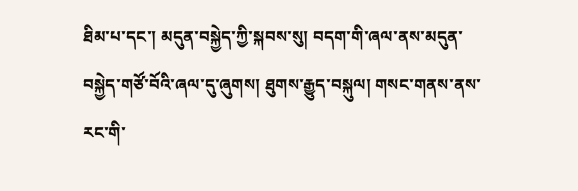ཐིམ་པ་དང་། མདུན་བསྐྱེད་ཀྱི་སྐབས་སུ། བདག་གི་ཞལ་ནས་མདུན་བསྐྱེད་གཙོ་བོའི་ཞལ་དུ་ཞུགས། ཐུགས་རྒྱུད་བསྐུལ། གསང་གནས་ནས་རང་གི་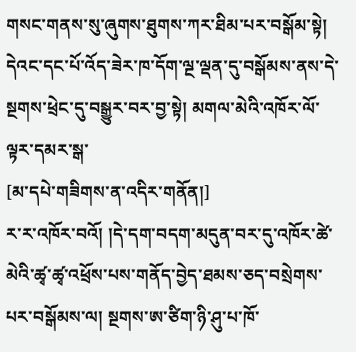གསང་གནས་སུ་ཞུགས་ཐུགས་ཀར་ཐིམ་པར་བསྒོམ་སྟེ། དེའང་དང་པོ་འོད་ཟེར་ཁ་དོག་ལྔ་ལྡན་དུ་བསྒོམས་ནས་དེ་སྔགས་ཕྲེང་དུ་བསྒྱུར་བར་བྱ་སྟེ། མགལ་མེའི་འཁོར་ལོ་ལྟར་དམར་སྒ་
[མ་དཔེ་གཟིགས་ན་འདིར་གནོན།]
ར་ར་འཁོར་བའོ། །དེ་དག་བདག་མདུན་བར་དུ་འཁོར་ཚེ་མེའི་ཚྭ་ཚྭ་འཕྲོས་པས་གནོད་བྱེད་ཐམས་ཅད་བསྲེགས་པར་བསྒོམས་ལ། སྔགས་ཨ་ཙིག་ཉི་ཤུ་པ་ཁོ་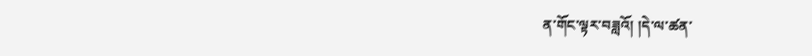ན་གོང་ལྟར་བཟླའོ། །དེ་ལ་ཚན་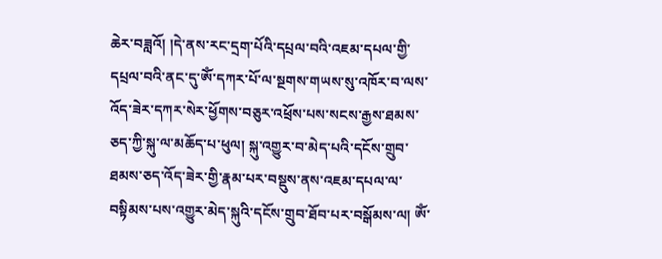ཆེར་བཟླའོ། །དེ་ནས་རང་དྲག་པོའི་དཔྲལ་བའི་འཇམ་དཔལ་གྱི་དཔྲལ་བའི་ནང་དུ་ཨོཾ་དཀར་པོ་ལ་སྔགས་གཡས་སུ་འཁོར་བ་ལས་འོད་ཟེར་དཀར་སེར་ཕྱོགས་བཅུར་འཕྲོས་པས་སངས་རྒྱས་ཐམས་ཅད་ཀྱི་སྐུ་ལ་མཆོད་པ་ཕུལ། སྐུ་འགྱུར་བ་མེད་པའི་དངོས་གྲུབ་ཐམས་ཅད་འོད་ཟེར་གྱི་རྣམ་པར་བསྡུས་ནས་འཇམ་དཔལ་ལ་བསྟིམས་པས་འགྱུར་མེད་སྐུའི་དངོས་གྲུབ་ཐོབ་པར་བསྒོམས་ལ། ཨོཾ་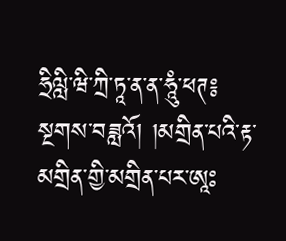ཧྲིལླི་ཝི་ཀྲི་ཏཱ་ན་ན་ཧཱུཾ་ཕཊ༔ སྔགས་བཟླའོ། །མགྲིན་པའི་རྟ་མགྲིན་གྱི་མགྲིན་པར་ཨཱཿ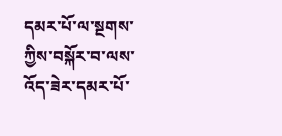དམར་པོ་ལ་སྔགས་ཀྱིས་བསྐོར་བ་ལས་འོད་ཟེར་དམར་པོ་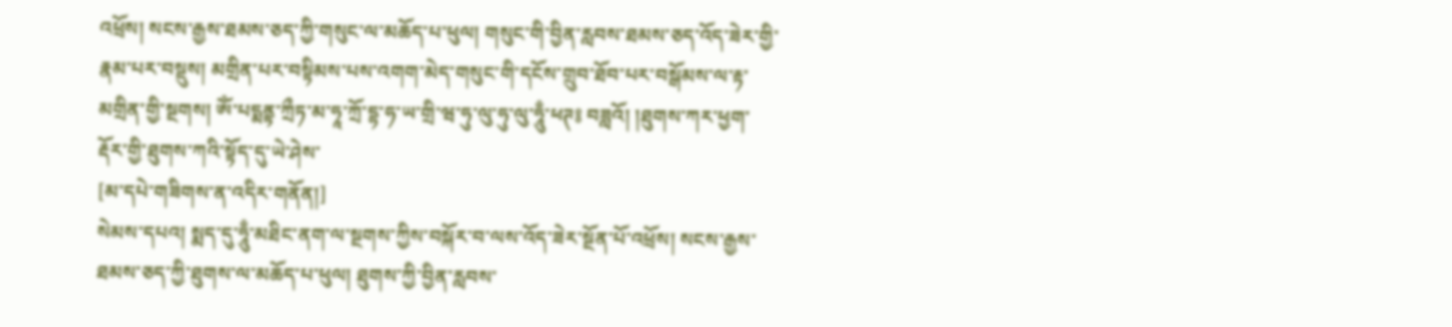འཕྲོས། སངས་རྒྱས་ཐམས་ཅད་ཀྱི་གསུང་ལ་མཆོད་པ་ཕུལ། གསུང་གི་བྱིན་རླབས་ཐམས་ཅད་འོད་ཟེར་གྱི་རྣམ་པར་བསྡུས། མགྲིན་པར་བསྟིམས་པས་འགག་མེད་གསུང་གི་དངོས་གྲུབ་ཐོབ་པར་བསྒོམས་ལ་རྟ་མགྲིན་གྱི་སྔགས། ཨོཾ་པདྨནྟ་ཀྲྀཏ་མ་ཧཱ་ཀྲོ་དྷ་ཧ་ཡ་གྲི་ཝ་ཧུ་ལུ་ཧུ་ལུ་ཧཱུྃ་ཕཊ༔ བཟླའོ། །ཐུགས་ཀར་ཕྱག་རྡོར་གྱི་ཐུགས་ཀའི་སྟོད་དུ་ཡེ་ཤེས་
[མ་དཔེ་གཟིགས་ན་འདིར་གནོན།]
སེམས་དཔའ། སྨད་དུ་ཧཱུྃ་མཐིང་ནག་ལ་སྔགས་ཀྱིས་བསྐོར་བ་ལས་འོད་ཟེར་སྔོན་པོ་འཕྲོས། སངས་རྒྱས་ཐམས་ཅད་ཀྱི་ཐུགས་ལ་མཆོད་པ་ཕུལ། ཐུགས་ཀྱི་བྱིན་རླབས་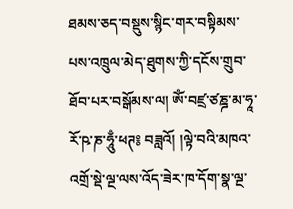ཐམས་ཅད་བསྡུས་སྙིང་གར་བསྟིམས་པས་འཁྲུལ་མེད་ཐུགས་ཀྱི་དངོས་གྲུབ་ཐོབ་པར་བསྒོམས་ལ། ཨོཾ་བཛྲ་ཙཎྜ་མ་ཧཱ་རོ་ཥ་ཎ་ཧཱུྃ་ཕཊ༔ བཟླའོ། །ལྟེ་བའི་མཁའ་འགྲོ་སྡེ་ལྔ་ལས་འོད་ཟེར་ཁ་དོག་སྣ་ལྔ་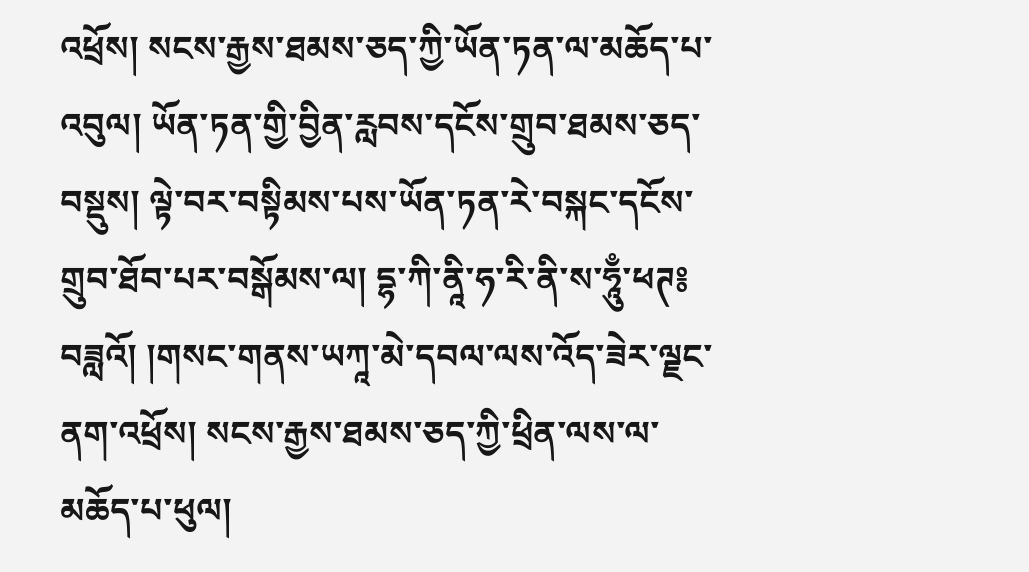འཕྲོས། སངས་རྒྱས་ཐམས་ཅད་ཀྱི་ཡོན་ཏན་ལ་མཆོད་པ་འབུལ། ཡོན་ཏན་གྱི་བྱིན་རླབས་དངོས་གྲུབ་ཐམས་ཅད་བསྡུས། ལྟེ་བར་བསྟིམས་པས་ཡོན་ཏན་རེ་བསྐང་དངོས་གྲུབ་ཐོབ་པར་བསྒོམས་ལ། དྷ་ཀི་ནཱི་ཧ་རི་ནི་ས་ཧཱུྃ་ཕཊ༔ བཟླའོ། །གསང་གནས་ཡཀཱ་མེ་དབལ་ལས་འོད་ཟེར་ལྗང་ནག་འཕྲོས། སངས་རྒྱས་ཐམས་ཅད་ཀྱི་ཕྲིན་ལས་ལ་མཆོད་པ་ཕུལ།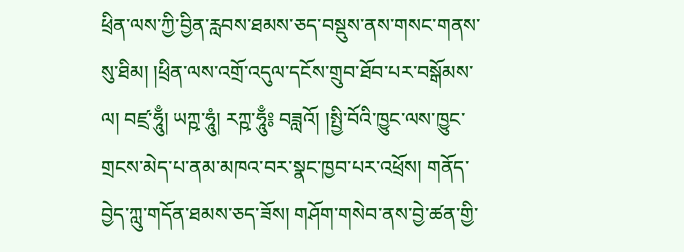ཕྲིན་ལས་ཀྱི་བྱིན་རླབས་ཐམས་ཅད་བསྡུས་ནས་གསང་གནས་སུ་ཐིམ། །ཕྲིན་ལས་འགྲོ་འདུལ་དངོས་གྲུབ་ཐོབ་པར་བསྒོམས་ལ། བཛྲ་ཧཱུྃ། ཡཀྵ་ཧཱུཾ། རཀྵ་ཧཱུྃ༔ བཟླའོ། །སྤྱི་བོའི་ཁྱུང་ལས་ཁྱུང་གྲངས་མེད་པ་ནམ་མཁའ་བར་སྣང་ཁྱབ་པར་འཕྲོས། གནོད་བྱེད་ཀླུ་གདོན་ཐམས་ཅད་ཟོས། གཤོག་གསེབ་ནས་བྱེ་ཚན་གྱི་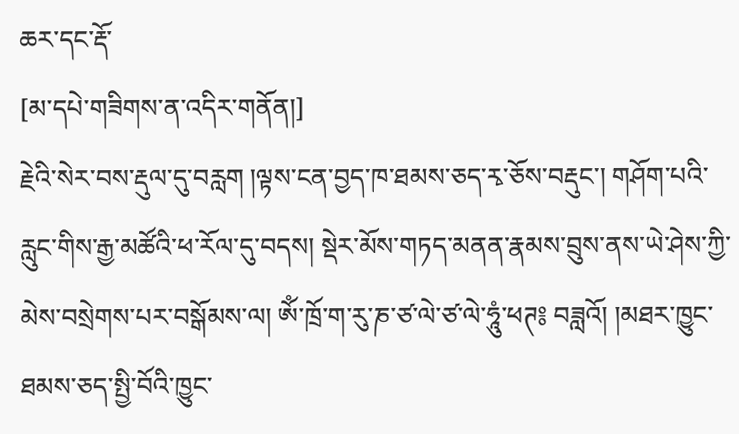ཆར་དང་རྡོ་
[མ་དཔེ་གཟིགས་ན་འདིར་གནོན།]
རྗེའི་སེར་བས་རྡུལ་དུ་བརླག །ལྟས་ངན་བྱད་ཁ་ཐམས་ཅད་རྭ་ཅོས་བརྡུང་། གཤོག་པའི་རླུང་གིས་རྒྱ་མཚོའི་ཕ་རོལ་དུ་བདས། སྡེར་མོས་གཏད་མནན་རྣམས་བྲུས་ནས་ཡེ་ཤེས་ཀྱི་མེས་བསྲེགས་པར་བསྒོམས་ལ། ཨོཾ་ཁྲོ་ག་རུ་ཎ་ཙ་ལེ་ཙ་ལེ་ཧཱུཾ་ཕཊ༔ བཟླའོ། །མཐར་ཁྱུང་ཐམས་ཅད་སྤྱི་བོའི་ཁྱུང་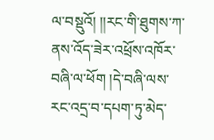ལ་བསྡུའོ། །།རང་གི་ཐུགས་ཀ་ནས་འོད་ཟེར་འཕྲོས་འཁོར་བཞི་ལ་ཕོག །དེ་བཞི་ལས་རང་འདྲ་བ་དཔག་ཏུ་མེད་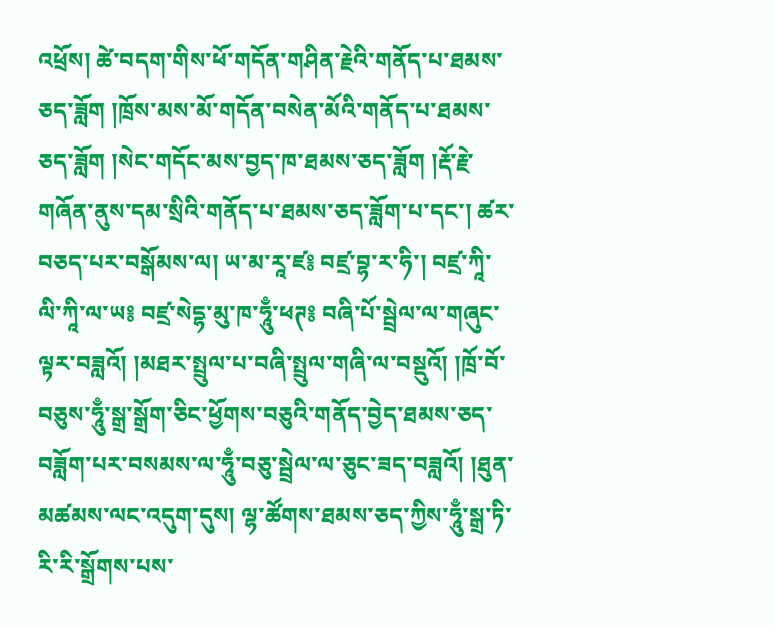འཕྲོས། ཚེ་བདག་གིས་ཕོ་གདོན་གཤིན་རྗེའི་གནོད་པ་ཐམས་ཅད་ཟློག །ཁྲོས་མས་མོ་གདོན་བསེན་མོའི་གནོད་པ་ཐམས་ཅད་ཟློག །སེང་གདོང་མས་བྱད་ཁ་ཐམས་ཅད་ཟློག །རྡོ་རྗེ་གཞོན་ནུས་དམ་སྲིའི་གནོད་པ་ཐམས་ཅད་ཟློག་པ་དང་། ཚར་བཅད་པར་བསྒོམས་ལ། ཡ་མ་རཱ་ཛ༔ བཛྲ་བྷ་ར་ཧི་། བཛྲ་ཀཱི་ལི་ཀཱི་ལ་ཡ༔ བཛྲ་སེདྷ་མུ་ཁ་ཧཱུྃ་ཕཊ༔ བཞི་པོ་སྦྲེལ་ལ་གཞུང་ལྟར་བཟླའོ། །མཐར་སྤྲུལ་པ་བཞི་སྤྲུལ་གཞི་ལ་བསྡུའོ། །ཁྲོ་བོ་བཅུས་ཧཱུྃ་སྒྲ་སྒྲོག་ཅིང་ཕྱོགས་བཅུའི་གནོད་བྱེད་ཐམས་ཅད་བཟློག་པར་བསམས་ལ་ཧཱུྃ་བཅུ་སྦྲེལ་ལ་ཅུང་ཟད་བཟླའོ། །ཐུན་མཚམས་ལང་འདུག་དུས། ལྷ་ཚོགས་ཐམས་ཅད་ཀྱིས་ཧཱུྃ་སྒྲ་ཏི་རི་རི་སྒྲོགས་པས་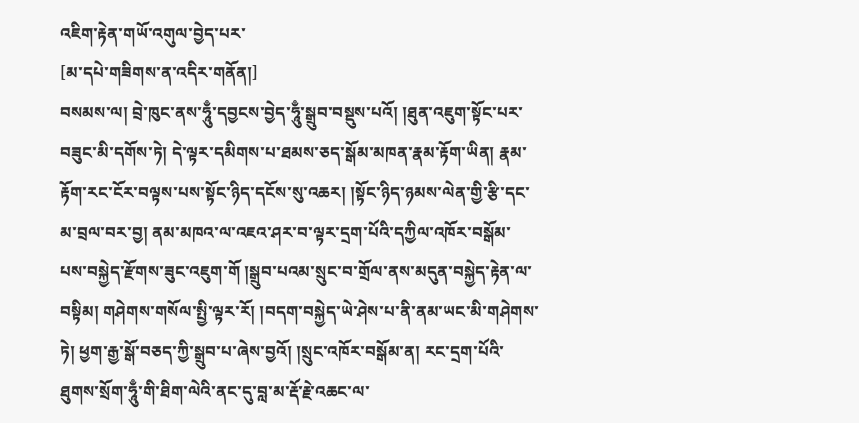འཇིག་རྟེན་གཡོ་འགུལ་བྱེད་པར་
[མ་དཔེ་གཟིགས་ན་འདིར་གནོན།]
བསམས་ལ། བྲེ་ཁུང་ནས་ཧཱུྃ་དབྱངས་བྱེད་ཧཱུྃ་སྒྲུབ་བསྡུས་པའོ། །ཐུན་འཇུག་སྟོང་པར་བཟུང་མི་དགོས་ཏེ། དེ་ལྟར་དམིགས་པ་ཐམས་ཅད་སྒོམ་མཁན་རྣམ་རྟོག་ཡིན། རྣམ་རྟོག་རང་ངོར་བལྟས་པས་སྟོང་ཉིད་དངོས་སུ་འཆར། །སྟོང་ཉིད་ཉམས་ལེན་གྱི་རྩི་དང་མ་བྲལ་བར་བྱ། ནམ་མཁའ་ལ་འཇའ་ཤར་བ་ལྟར་དྲག་པོའི་དཀྱིལ་འཁོར་བསྒོམ་པས་བསྐྱེད་རྫོགས་ཟུང་འཇུག་གོ །སྒྲུབ་པའམ་སྲུང་བ་གྲོལ་ནས་མདུན་བསྐྱེད་རྟེན་ལ་བསྟིམ། གཤེགས་གསོལ་སྤྱི་ལྟར་རོ། །བདག་བསྐྱེད་ཡེ་ཤེས་པ་ནི་ནམ་ཡང་མི་གཤེགས་ཏེ། ཕྱག་རྒྱ་སྒོ་བཅད་ཀྱི་སྒྲུབ་པ་ཞེས་བྱའོ། །སྲུང་འཁོར་བསྒོམ་ན། རང་དྲག་པོའི་ཐུགས་སྲོག་ཧཱུྃ་གི་ཐིག་ལེའི་ནང་དུ་བླ་མ་རྡོ་རྗེ་འཆང་ལ་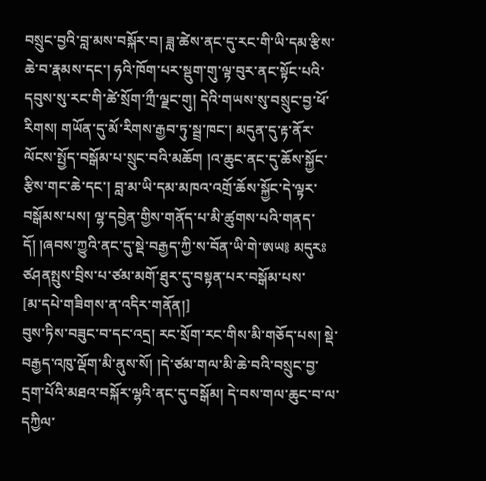བསྲུང་བྱའི་བླ་མས་བསྐོར་བ། ཟླ་ཚེས་ནང་དུ་རང་གི་ཡི་དམ་རྩིས་ཆེ་བ་རྣམས་དང་། ཧའི་ཁོག་པར་སྡུག་གུ་ལྟ་བུར་ནང་སྟོང་པའི་དབུས་སུ་རང་གི་ཚེ་སྲོག་ཀྲྀ་ལྗང་གུ། དེའི་གཡས་སུ་བསྲུང་བྱ་ཕོ་རིགས། གཡོན་དུ་མོ་རིགས་རྒྱབ་ཏུ་སྦྲ་ཁང་། མདུན་དུ་རྟ་ནོར་ལོངས་སྤྱོད་བསྒོམ་པ་སྲུང་བའི་མཆོག །འ་ཆུང་ནང་དུ་ཆོས་སྐྱོང་རྩིས་གང་ཆེ་དང་། བླ་མ་ཡི་དམ་མཁའ་འགྲོ་ཆོས་སྐྱོང་དེ་ལྟར་བསྒོམས་པས། ལྷ་དབྱེན་གྱིས་གནོད་པ་མི་ཚུགས་པའི་གནད་དོ། །ཞབས་ཀྱུའི་ནང་དུ་སྡེ་བརྒྱད་ཀྱི་ས་བོན་ཡི་གེ་ཨཡ༔ མདུརཿཙཤནསྤུས་བྲིས་པ་ཙམ་མགོ་ཐུར་དུ་བསྟན་པར་བསྒོམ་པས་
[མ་དཔེ་གཟིགས་ན་འདིར་གནོན།]
བུས་ཏིས་བཟུང་བ་དང་འདྲ། རང་སྲོག་རང་གིས་མི་གཅོད་པས། སྡེ་བརྒྱད་འཁུ་ལྡོག་མི་ནུས་སོ། །དེ་ཙམ་གལ་མི་ཆེ་བའི་བསྲུང་བྱ་དྲག་པོའི་མཐའ་བསྐོར་ལྷའི་ནང་དུ་བསྒོམ། དེ་བས་གལ་ཆུང་བ་ལ་དཀྱིལ་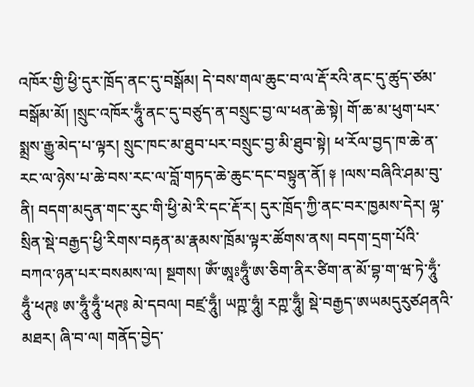འཁོར་གྱི་ཕྱི་དུར་ཁྲོད་ནང་དུ་བསྒོམ། དེ་བས་གལ་ཆུང་བ་ལ་རྡོ་རའི་ནང་དུ་ཚུད་ཙམ་བསྒོམ་མོ། །སྲུང་འཁོར་ཧཱུྃ་ནང་དུ་བཙུད་ན་བསྲུང་བྱ་ལ་ཕན་ཆེ་སྟེ། གོ་ཆ་མ་ཕུག་པར་སྨྲས་རྒྱུ་མེད་པ་ལྟར། སྲུང་ཁང་མ་ཐུབ་པར་བསྲུང་བྱ་མི་ཐུབ་སྟེ། ཕ་རོལ་བྱད་ཁ་ཆེ་ན་རང་ལ་ཉེས་པ་ཆེ་བས་རང་ལ་བློ་གཏད་ཆེ་ཆུང་དང་བསྟུན་ནོ། ༈ །ལས་བཞིའི་ཤམ་བུ་ནི། བདག་མདུན་གང་རུང་གི་ཕྱི་མེ་རི་དང་རྡོ་ར། དུར་ཁྲོད་ཀྱི་ནང་བར་ཁྱམས་དེར། ལྷ་སྲིན་སྡེ་བརྒྱད་ཕྱི་རིགས་བརྟན་མ་རྣམས་ཁྲོམ་ལྟར་ཚོགས་ནས། བདག་དྲག་པོའི་བཀའ་ཉན་པར་བསམས་ལ། སྔགས། ཨོཾ་ཨཱཿཧཱུྃ་ཨ་ཅིག་ནིར་ཙིག་ན་མོ་བྷ་ག་ཝ་ཏེ་ཧཱུྃ་ཧཱུྃ་ཕཊ༔ ཨ་ཧཱུྃ་ཧཱུྃ་ཕཊ༔ མེ་དབལ། བཛྲ་ཧཱུྃ། ཡཀྵ་ཧཱུཾ། རཀྵ་ཧཱུྃ། སྡེ་བརྒྱད་ཨཡམདུརུཙཤནའི་མཐར། ཞི་བ་ལ། གནོད་བྱེད་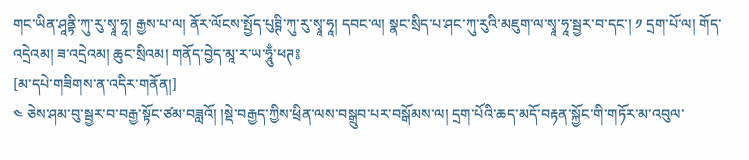གང་ཡིན་ཤཱནྟི་ཀུ་རུ་སྭཱ་ཧཱ། རྒྱས་པ་ལ། ནོར་ལོངས་སྤྱོད་པུཊྚི་ཀུ་རུ་སྭཱ་ཧཱ། དབང་ལ། སྣང་སྲིད་པ་ཤང་ཀུ་རུའི་མཇུག་ལ་སྭཱ་ཧཱ་སྦྱར་བ་དང་། ༡ དྲག་པོ་ལ། གོད་འདྲེའམ། ཟ་འདྲེའམ། ཆུང་སྲིའམ། གནོད་བྱེད་མཱ་ར་ཡ་ཧཱུྃ་ཕཊ༔
[མ་དཔེ་གཟིགས་ན་འདིར་གནོན།]
༤ ཅེས་ཤམ་བུ་སྦྱར་བ་བརྒྱ་སྟོང་ཙམ་བཟླའོ། །སྡེ་བརྒྱད་ཀྱིས་ཕྲིན་ལས་བསྒྲུབ་པར་བསྒོམས་ལ། དྲག་པོའི་ཆད་མདོ་བརྟན་སྐྱོང་གི་གཏོར་མ་འབུལ་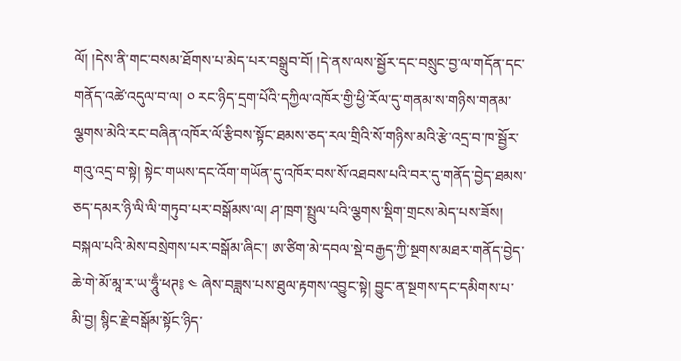ལོ། །དེས་ནི་གང་བསམ་ཐོགས་པ་མེད་པར་བསྒྲུབ་བོ། །དེ་ནས་ལས་སྦྱོར་དང་བསྲུང་བྱ་ལ་གདོན་དང་གནོད་འཚེ་འདུལ་བ་ལ། ༠ རང་ཉིད་དྲག་པོའི་དཀྱིལ་འཁོར་གྱི་ཕྱི་རོལ་དུ་གནམ་ས་གཉིས་གནམ་ལྕགས་མེའི་རང་བཞིན་འཁོར་ལོ་རྩིབས་སྟོང་ཐམས་ཅད་རལ་གྲིའི་སོ་གཉིས་མའི་རྩེ་འདྲ་བ་ཁ་སྦྱོར་གའུ་འདྲ་བ་སྟེ། སྟེང་གཡས་དང་འོག་གཡོན་དུ་འཁོར་བས་སོ་འཐབས་པའི་བར་དུ་གནོད་བྱེད་ཐམས་ཅད་དམར་ཉི་ལི་ལི་གཏུབ་པར་བསྒོམས་ལ། ཤ་ཁྲག་སྤྲུལ་པའི་ལྕགས་སྡིག་གྲངས་མེད་པས་ཟོས། བསྐལ་པའི་མེས་བསྲེགས་པར་བསྒོམ་ཞིང་། ཨ་ཙིག་མེ་དབལ་སྡེ་བརྒྱད་ཀྱི་སྔགས་མཐར་གནོད་བྱེད་ཆེ་གེ་མོ་མཱ་ར་ཡ་ཧཱུྃ་ཕཊ༔ ༤ ཞེས་བཟླས་པས་ཐུལ་རྟགས་འབྱུང་སྟེ། བྱུང་ན་སྔགས་དང་དམིགས་པ་མི་བྱ། སྙིང་རྗེ་བསྒོམ་སྟོང་ཉིད་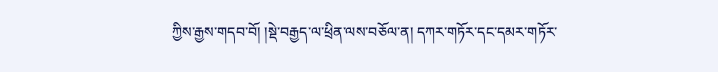ཀྱིས་རྒྱས་གདབ་བོ། །སྡེ་བརྒྱད་ལ་ཕྲིན་ལས་བཅོལ་ན། དཀར་གཏོར་དང་དམར་གཏོར་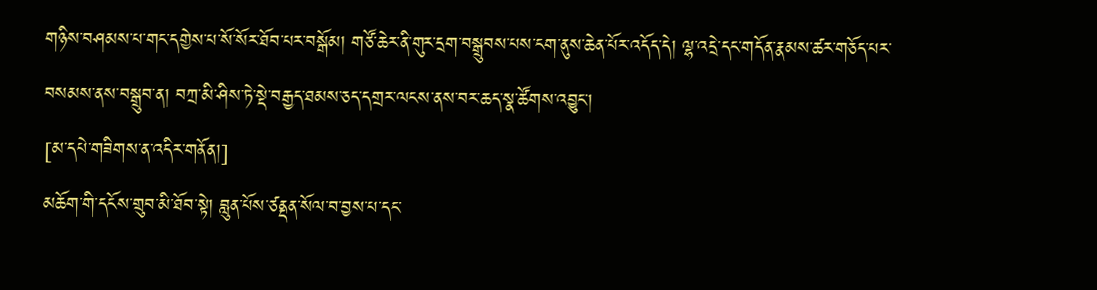གཉིས་བཤམས་པ་གང་དགྱེས་པ་སོ་སོར་ཐོབ་པར་བསྒོམ། གཙོ་ཆེར་ནི་གུར་དྲག་བསྒྲུབས་པས་ངག་ནུས་ཆེན་པོར་འདོད་དེ། ལྷ་འདྲེ་དང་གདོན་རྣམས་ཚར་གཅོད་པར་བསམས་ནས་བསྒྲུབ་ན། བཀྲ་མི་ཤིས་ཏེ་སྡེ་བརྒྱད་ཐམས་ཅད་དགྲར་ལངས་ནས་བར་ཆད་སྣ་ཚོགས་འབྱུང་།
[མ་དཔེ་གཟིགས་ན་འདིར་གནོན།]
མཆོག་གི་དངོས་གྲུབ་མི་ཐོབ་སྟེ། བླུན་པོས་ཙནྡན་སོལ་བ་བྱས་པ་དང་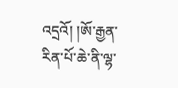འདྲའོ། །ཨོ་རྒྱན་རིན་པོ་ཆེ་ནི་ལྷ་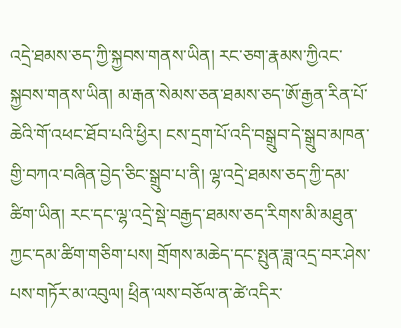འདྲེ་ཐམས་ཅད་ཀྱི་སྐྱབས་གནས་ཡིན། རང་ཅག་རྣམས་ཀྱིའང་སྐྱབས་གནས་ཡིན། མ་རྒན་སེམས་ཅན་ཐམས་ཅད་ཨོ་རྒྱན་རིན་པོ་ཆེའི་གོ་འཕང་ཐོབ་པའི་ཕྱིར། ངས་དྲག་པོ་འདི་བསྒྲུབ་དེ་སྒྲུབ་མཁན་གྱི་བཀའ་བཞིན་བྱེད་ཅིང་སྒྲུབ་པ་ནི། ལྷ་འདྲེ་ཐམས་ཅད་ཀྱི་དམ་ཚིག་ཡིན། རང་དང་ལྷ་འདྲེ་སྡེ་བརྒྱད་ཐམས་ཅད་རིགས་མི་མཐུན་ཀྱང་དམ་ཚིག་གཅིག་པས། གྲོགས་མཆེད་དང་སྤུན་ཟླ་འདྲ་བར་ཤེས་པས་གཏོར་མ་འབུལ། ཕྲིན་ལས་བཅོལ་ན་ཚེ་འདིར་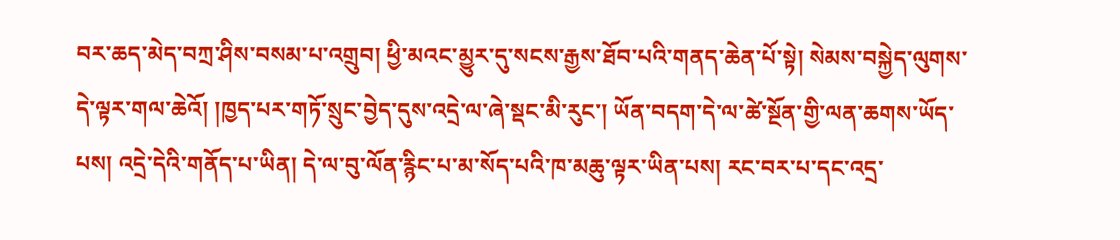བར་ཆད་མེད་བཀྲ་ཤིས་བསམ་པ་འགྲུབ། ཕྱི་མའང་མྱུར་དུ་སངས་རྒྱས་ཐོབ་པའི་གནད་ཆེན་པོ་སྟེ། སེམས་བསྐྱེད་ལུགས་དེ་ལྟར་གལ་ཆེའོ། །ཁྱད་པར་གཏོ་སྲུང་བྱེད་དུས་འདྲེ་ལ་ཞེ་སྡང་མི་རུང་། ཡོན་བདག་དེ་ལ་ཚེ་སྔོན་གྱི་ལན་ཆགས་ཡོད་པས། འདྲེ་དེའི་གནོད་པ་ཡིན། དེ་ལ་བུ་ལོན་རྙིང་པ་མ་སོད་པའི་ཁ་མཆུ་ལྟར་ཡིན་པས། རང་བར་པ་དང་འདྲ་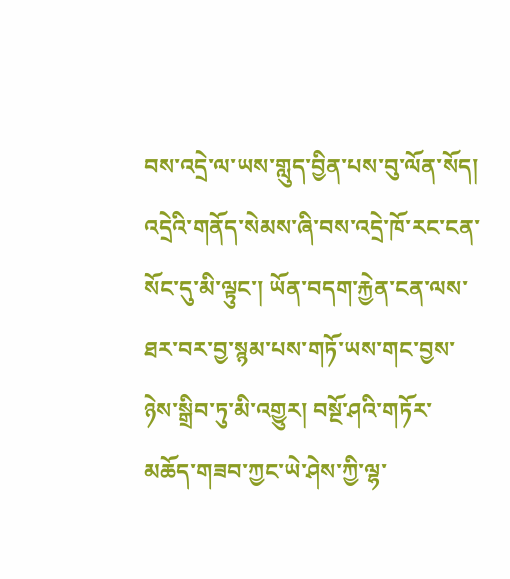བས་འདྲེ་ལ་ཡས་གླུད་བྱིན་པས་བུ་ལོན་སོད། འདྲེའི་གནོད་སེམས་ཞི་བས་འདྲེ་ཁོ་རང་ངན་སོང་དུ་མི་ལྟུང་། ཡོན་བདག་རྐྱེན་ངན་ལས་ཐར་བར་བྱ་སྙམ་པས་གཏོ་ཡས་གང་བྱས་ཉེས་སྒྲིབ་ཏུ་མི་འགྱུར། བསྔོ་ཤའི་གཏོར་མཆོད་གཟབ་ཀྱང་ཡེ་ཤེས་ཀྱི་ལྷ་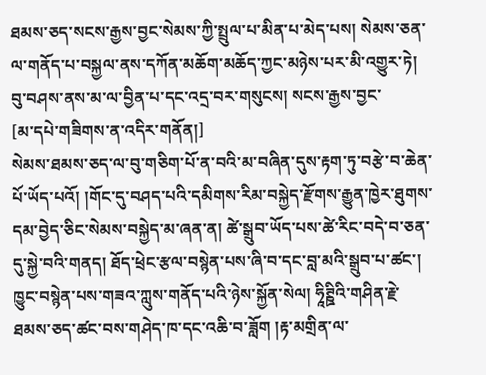ཐམས་ཅད་སངས་རྒྱས་བྱང་སེམས་ཀྱི་སྤྲུལ་པ་མིན་པ་མེད་པས། སེམས་ཅན་ལ་གནོད་པ་བསྐྱལ་ནས་དཀོན་མཆོག་མཆོད་ཀྱང་མཉེས་པར་མི་འགྱུར་ཏེ། བུ་བཤས་ནས་མ་ལ་བྱིན་པ་དང་འདྲ་བར་གསུངས། སངས་རྒྱས་བྱང་
[མ་དཔེ་གཟིགས་ན་འདིར་གནོན།]
སེམས་ཐམས་ཅད་ལ་བུ་གཅིག་པོ་ན་བའི་མ་བཞིན་དུས་རྟག་ཏུ་བརྩེ་བ་ཆེན་པོ་ཡོད་པའོ། །གོང་དུ་བཤད་པའི་དམིགས་རིམ་བསྐྱེད་རྫོགས་རྒྱུན་ཁྱེར་ཐུགས་དམ་བྱེད་ཅིང་སེམས་བསྐྱེད་མ་ཞན་ན། ཚེ་སྒྲུབ་ཡོད་པས་ཚེ་རིང་བདེ་བ་ཅན་དུ་སྐྱེ་བའི་གནད། ཐོད་ཕྲེང་རྩལ་བསྙེན་པས་ཞི་བ་དང་བླ་མའི་སྒྲུབ་པ་ཚང་། ཁྱུང་བསྙེན་པས་གཟའ་ཀླུས་གནོད་པའི་ཉེས་སྐྱོན་སེལ། ཧཱིཊྛིའི་གཤིན་རྗེ་ཐམས་ཅད་ཚང་བས་གཤེད་ཁ་དང་འཆི་བ་ཟློག །རྟ་མགྲིན་ལ་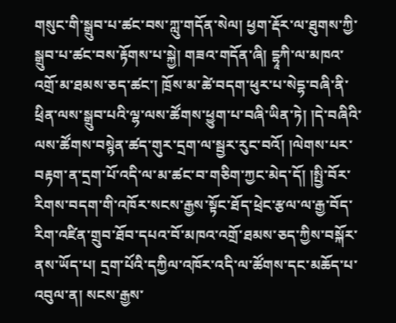གསུང་གི་སྒྲུབ་པ་ཚང་བས་ཀླུ་གདོན་སེལ། ཕྱག་རྡོར་ལ་ཐུགས་ཀྱི་སྒྲུབ་པ་ཚང་བས་རྟོགས་པ་སྐྱེ། གཟའ་གདོན་ཞི། དྷཱཀི་ལ་མཁའ་འགྲོ་མ་ཐམས་ཅད་ཚང་། ཁྲོས་མ་ཚེ་བདག་ཕུར་པ་སེདྷ་བཞི་ནི་ཕྲིན་ལས་སྒྲུབ་པའི་ལྷ་ལས་ཚོགས་ཕྱུག་པ་བཞི་ཡིན་ཏེ། །དེ་བཞིའི་ལས་ཚོགས་བསྙེན་ཚད་གུར་དྲག་ལ་སྦྱར་རུང་བའོ། །ལེགས་པར་བརྟག་ན་དྲག་པོ་འདི་ལ་མ་ཚང་བ་གཅིག་ཀྱང་མེད་དོ། །སྤྱི་བོར་རིགས་བདག་གི་འཁོར་སངས་རྒྱས་སྟོང་ཐོད་ཕྲེང་རྩལ་ལ་རྒྱ་བོད་རིག་འཛིན་གྲུབ་ཐོབ་དཔའ་བོ་མཁའ་འགྲོ་ཐམས་ཅད་ཀྱིས་བསྐོར་ནས་ཡོད་པ། དྲག་པོའི་དཀྱིལ་འཁོར་འདི་ལ་ཚོགས་དང་མཆོད་པ་འབུལ་ན། སངས་རྒྱས་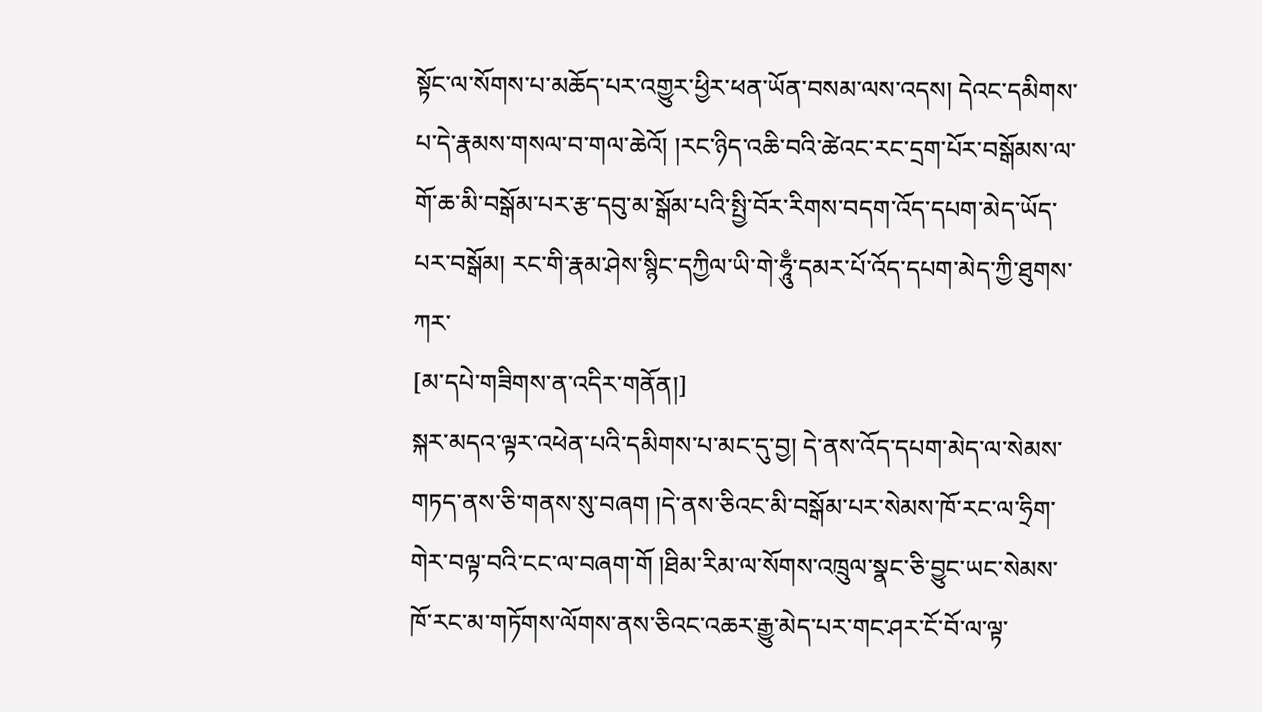སྟོང་ལ་སོགས་པ་མཆོད་པར་འགྱུར་ཕྱིར་ཕན་ཡོན་བསམ་ལས་འདས། དེའང་དམིགས་པ་དེ་རྣམས་གསལ་བ་གལ་ཆེའོ། །རང་ཉིད་འཆི་བའི་ཚེའང་རང་དྲག་པོར་བསྒོམས་ལ་གོ་ཆ་མི་བསྒོམ་པར་རྩ་དབུ་མ་སྒོམ་པའི་སྤྱི་བོར་རིགས་བདག་འོད་དཔག་མེད་ཡོད་པར་བསྒོམ། རང་གི་རྣམ་ཤེས་སྙིང་དཀྱིལ་ཡི་གེ་ཧཱུྃ་དམར་པོ་འོད་དཔག་མེད་ཀྱི་ཐུགས་ཀར་
[མ་དཔེ་གཟིགས་ན་འདིར་གནོན།]
སྐར་མདའ་ལྟར་འཕེན་པའི་དམིགས་པ་མང་དུ་བྱ། དེ་ནས་འོད་དཔག་མེད་ལ་སེམས་གཏད་ནས་ཅི་གནས་སུ་བཞག །དེ་ནས་ཅིའང་མི་བསྒོམ་པར་སེམས་ཁོ་རང་ལ་ཧྲིག་གེར་བལྟ་བའི་ངང་ལ་བཞག་གོ །ཐིམ་རིམ་ལ་སོགས་འཁྲུལ་སྣང་ཅི་བྱུང་ཡང་སེམས་ཁོ་རང་མ་གཏོགས་ལོགས་ནས་ཅིའང་འཆར་རྒྱུ་མེད་པར་གང་ཤར་ངོ་བོ་ལ་ལྟ་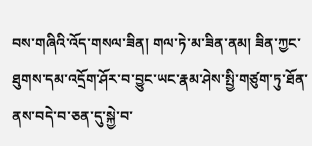བས་གཞིའི་འོད་གསལ་ཟིན། གལ་ཏེ་མ་ཟིན་ནམ། ཟིན་ཀྱང་ཐུགས་དམ་འདྲོག་ཤོར་བ་བྱུང་ཡང་རྣམ་ཤེས་སྤྱི་གཙུག་ཏུ་ཐོན་ནས་བདེ་བ་ཅན་དུ་སྐྱེ་བ་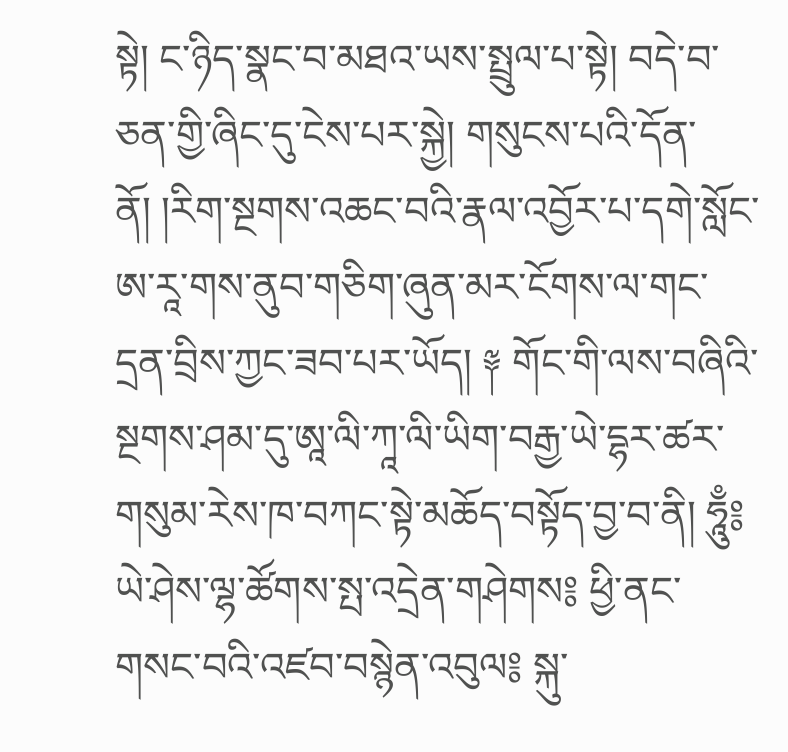སྟེ། ང་ཉིད་སྣང་བ་མཐའ་ཡས་སྤྲུལ་པ་སྟེ། བདེ་བ་ཅན་གྱི་ཞིང་དུ་ངེས་པར་སྐྱེ། གསུངས་པའི་དོན་ནོ། །རིག་སྔགས་འཆང་བའི་རྣལ་འབྱོར་པ་དགེ་སློང་ཨ་རཱ་གས་ནུབ་གཅིག་ཞུན་མར་ངོགས་ལ་གང་དྲན་བྲིས་ཀྱང་ཟབ་པར་ཡོད། ༈ གོང་གི་ལས་བཞིའི་སྔགས་ཤམ་དུ་ཨཱ་ལི་ཀཱ་ལི་ཡིག་བརྒྱ་ཡེ་དྷར་ཚར་གསུམ་རེས་ཁ་བཀང་སྟེ་མཆོད་བསྟོད་བྱ་བ་ནི། ཧཱུྃ༔ ཡེ་ཤེས་ལྷ་ཚོགས་སྤ་འདྲེན་གཤེགས༔ ཕྱི་ནང་གསང་བའི་འཛབ་བསྙེན་འབུལ༔ སྐུ་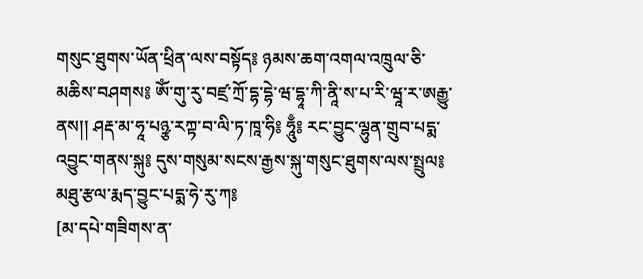གསུང་ཐུགས་ཡོན་ཕྲིན་ལས་བསྟོད༔ ཉམས་ཆག་འགལ་འཁྲུལ་ཅི་མཆིས་བཤགས༔ ཨོཾ་གུ་རུ་བཛྲ་ཀྲོ་དྷ་དྷེ་ཝ་དྷཱ་ཀི་ནཱི་ས་པ་རི་ཝཱ་ར་ཨརྒྱུ་ནས།། ཤརྡ་མ་ཧཱ་པཉྩ་རཀྟ་བ་ལི་ཏ་ཁཱ་ཧི༔ ཧཱུྃ༔ རང་བྱུང་ལྷུན་གྲུབ་པདྨ་འབྱུང་གནས་སྐུ༔ དུས་གསུམ་སངས་རྒྱས་སྐུ་གསུང་ཐུགས་ལས་སྤྲུལ༔ མཐུ་རྩལ་རྨད་བྱུང་པདྨ་ཧེ་རུ་ཀ༔
[མ་དཔེ་གཟིགས་ན་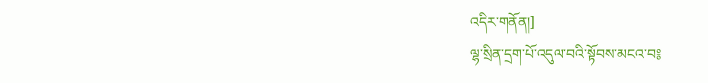འདིར་གནོན།]
ལྷ་སྲིན་དྲག་པོ་འདུལ་བའི་སྟོབས་མངའ་བ༔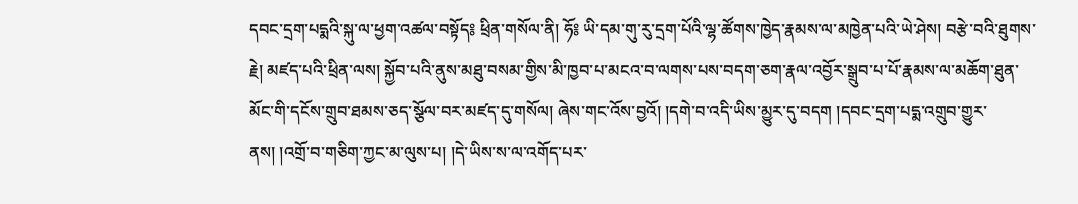དབང་དྲག་པདྨའི་སྐུ་ལ་ཕྱག་འཚལ་བསྟོད༔ ཕྲིན་གསོལ་ནི། ཧོ༔ ཡི་དམ་གུ་རུ་དྲག་པོའི་ལྷ་ཚོགས་ཁྱེད་རྣམས་ལ་མཁྱེན་པའི་ཡེ་ཤེས། བརྩེ་བའི་ཐུགས་རྗེ། མཛད་པའི་ཕྲིན་ལས། སྐྱོབ་པའི་ནུས་མཐུ་བསམ་གྱིས་མི་ཁྱབ་པ་མངའ་བ་ལགས་པས་བདག་ཅག་རྣལ་འབྱོར་སྒྲུབ་པ་པོ་རྣམས་ལ་མཆོག་ཐུན་མོང་གི་དངོས་གྲུབ་ཐམས་ཅད་སྩོལ་བར་མཛད་དུ་གསོལ། ཞེས་གང་འོས་བྱའོ། །དགེ་བ་འདི་ཡིས་མྱུར་དུ་བདག །དབང་དྲག་པདྨ་འགྲུབ་གྱུར་ནས། །འགྲོ་བ་གཅིག་ཀྱང་མ་ལུས་པ། །དེ་ཡིས་ས་ལ་འགོད་པར་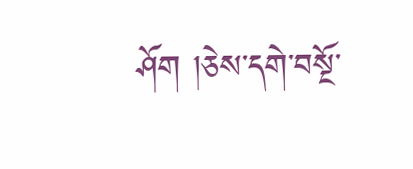ཤོག །ཅེས་དགེ་བསྔོ་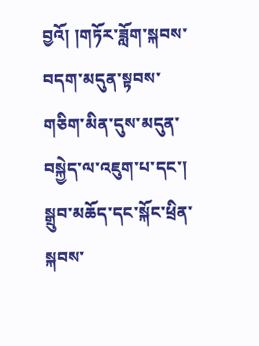བྱའོ། །གཏོར་ཟློག་སྐབས་བདག་མདུན་སྟབས་གཅིག་མིན་དུས་མདུན་བསྐྱེད་ལ་འཇུག་པ་དང་། སྒྲུབ་མཆོད་དང་སྐོང་ཕྲིན་སྐབས་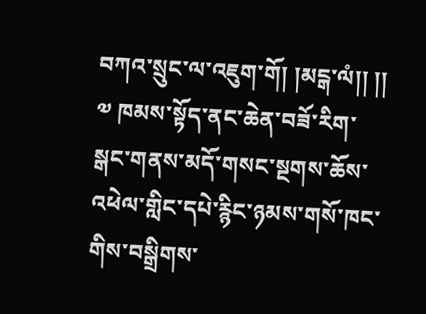བཀའ་སྲུང་ལ་འཇུག་གོ། །མངྒ་ལཾ།། །། ༧ ཁམས་སྟོད་ནང་ཆེན་བཟོ་རིག་སྒང་གནས་མདོ་གསང་སྔགས་ཆོས་འཕེལ་གླིང་དཔེ་རྙིང་ཉམས་གསོ་ཁང་གིས་བསྒྲིགས་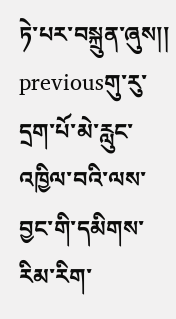ཏེ་པར་བསྐྲུན་ཞུས།།
previousགུ་རུ་དྲག་པོ་མེ་རླུང་འཁྱིལ་བའི་ལས་བྱང་གི་དམིགས་རིམ་རིག་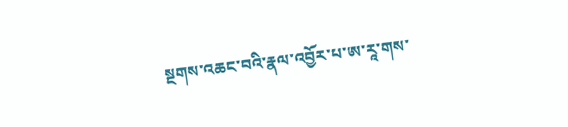སྔགས་འཆང་བའི་རྣལ་འབྱོར་པ་ཨ་རཱ་གས་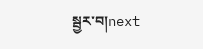སྦྱར་བ།next